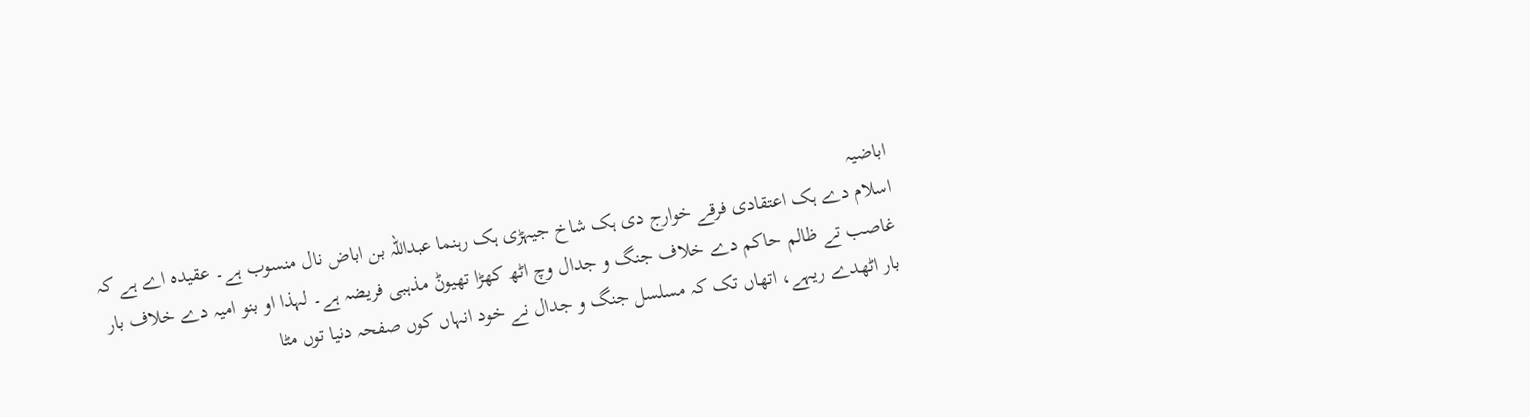اباضیہ
اسلام دے ہک اعتقادی فرقے خوارج دی ہک شاخ جیہڑی ہک رہنما عبداللہ بن اباض نال منسوب ہے۔ عقیدہ اے ہے کہ غاصب تے ظالم حاکم دے خلاف جنگ و جدال وچ اٹھ کھڑا تھیوݨ مذہبی فریضہ ہے۔ لہذا او بنو امیہ دے خلاف بار بار اٹھدے ریہے، اتھاں تک کہ مسلسل جنگ و جدال نے خود انہاں کوں صفحہ دنیا توں مٹا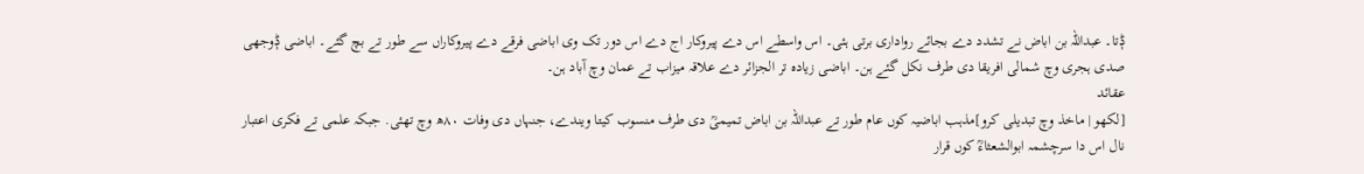ݙتا۔ عبداللہ بن اباض نے تشدد دے بجائے رواداری برتی ہئی۔ اس واسطے اس دے پیروکار اج دے اس دور تک وی اباضی فرقے دے پیروکاراں سے طور تے بچ گئے۔ اباضی ݙوجھی صدی ہجری وچ شمالی افریقا دی طرف نکل گئے ہن۔ اباضی زیادہ تر الجزائر دے علاقہ میزاب تے عمان وچ آباد ہن۔
عقائد
[لکھو | ماخذ وچ تبدیلی کرو]مذہب اباضیہ کوں عام طور تے عبداللہ بن اباض تمیمیؒ دی طرف منسوب کیتا ویندے، جنہاں دی وفات ۸۰ھ وچ تھئی. جبکہ علمی تے فکری اعتبار نال اس دا سرچشمہ ابوالشعثاءؒ کوں قرار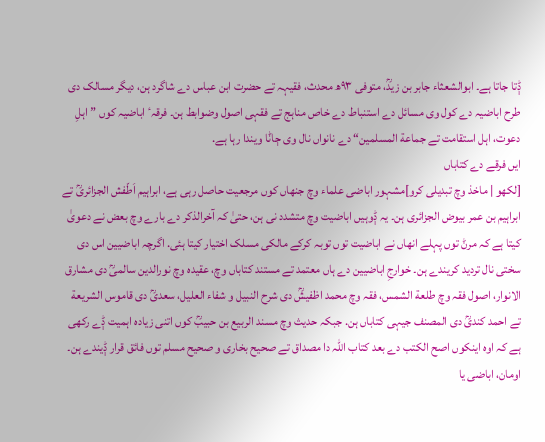ݙتا جاتا ہے۔ ابوالشعثاء جابر بن زیدؒ، متوفی ۹۳ھ محدث، فقیہہ تے حضرت ابن عباس دے شاگرد ہن، دیگر مسالک دی طرح اباضیہ دے کول وی مسائل دے استنباط دے خاص مناہج تے فقہی اصول وضوابط ہن۔ فرقہٴ اباضیہ کوں ”اہلِ دعوت، اہل استقامت تے جماعة المسلمین“ دے نانواں نال وی ڄاݨا ویندا رہا ہے.
ایں فرقے دے کتاباں
[لکھو | ماخذ وچ تبدیلی کرو]مشہور اباضی علماء وچ جنھاں کوں مرجعیت حاصل رہی ہے، ابراہیم اَطّفش الجزائریؒ تے ابراہیم بن عمر بیوض الجزائری ہن۔ یہ ݙوہیں اباضیت وچ متشدد نی ہن، حتیٰ کہ آخرالذکر دے بارے وچ بعض نے دعویٰ کیتا ہے کہ مرݨ توں پہلے انھاں نے اباضیت توں توبہ کرکے مالکی مسلک اختیار کیتا ہئی. اگرچہ اباضیین اس دی سختی نال تردید کریندے ہن۔ خوارجِ اباضیین دے ہاں معتمد تے مستند کتاباں وچ، عقیدہ وچ نورالدین سالمیؒ دی مشارق الانوار، اصول فقہ وچ طلعة الشمس، فقہ وچ محمد اظفیشؒ دی شرح النبیل و شفاء العلیل، سعدیؒ دی قاموس الشریعة تے احمد کندیؒ دی المصنف جیہی کتاباں ہن. جبکہ حدیث وچ مسند الربیع بن حبیبؒ کوں اتنی زیادہ اہمیت ݙے رکھی ہے کہ اوہ اینکوں اصح الکتب دے بعد کتاب اللہ دا مصداق تے صحیح بخاری و صحیح مسلم توں فائق قرار ݙیندے ہن۔
اومان، اباضی یا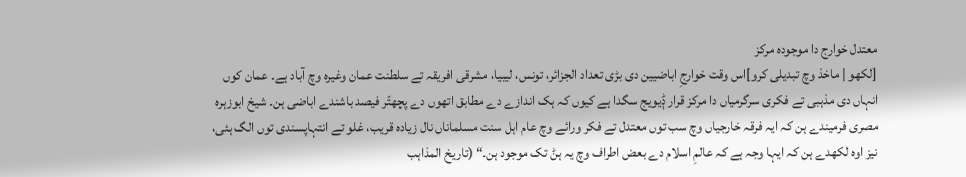معتدل خوارج دا موجودہ مرکز
[لکھو | ماخذ وچ تبدیلی کرو]اس وقت خوارجِ اباضیین دی بڑی تعداد الجزائر، تونس، لیبیا، مشرقی افریقہ تے سلطنت عمان وغیرہ وچ آباد ہے۔ عمان کوں انہاں دی مذہبی تے فکری سرگرمیاں دا مرکز قرار ݙیویج سگدا ہے کیوں کہ ہک اندازے دے مطابق اتھوں دے پچھتّر فیصد باشندے اباضی ہن۔ شیخ ابوزہرہ مصری فرمیندے ہن کہ ایہ فرقہ خارجیاں وچ سب توں معتدل تے فکر ورائے وچ عام اہل سنت مسلماناں نال زیادہ قریب، غلو تے انتہاپسندی توں الگ ہئی، نیز اوہ لکھدے ہن کہ ایہا وجہ ہے کہ عالمِ اسلام دے بعض اطراف وچ یہ ہݨ تک موجود ہن۔“ (تاریخ المذاہب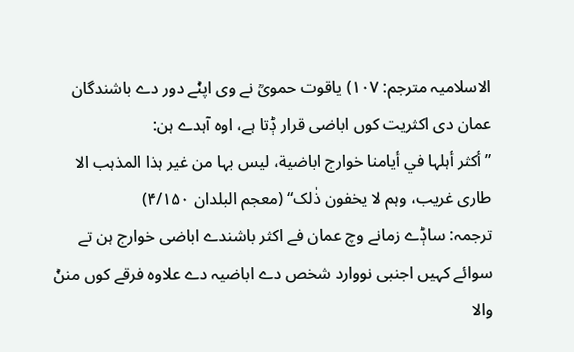الاسلامیہ مترجم: ۱۰۷) یاقوت حمویؒ نے وی اپݨے دور دے باشندگان عمان دی اکثریت کوں اباضی قرار ݙتا ہے، اوہ آہدے ہن:
”أکثر أہلہا في أیامنا خوارج اباضیة، لیس بہا من غیر ہذا المذہب الا طاری غریب، وہم لا یخفون ذٰلک“ (معجم البلدان ۴/۱۵۰)
ترجمہ: ساݙے زمانے وچ عمان فے اکثر باشندے اباضی خوارج ہن تے سوائے کہیں اجنبی نووارد شخص دے اباضیہ دے علاوہ فرقے کوں منݨ والا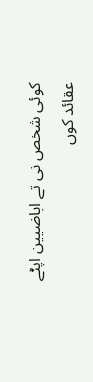کوئی شخص نی تے اباضیین اپݨے عقائد کوں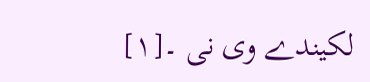لکیندے وی نی ۔[١]